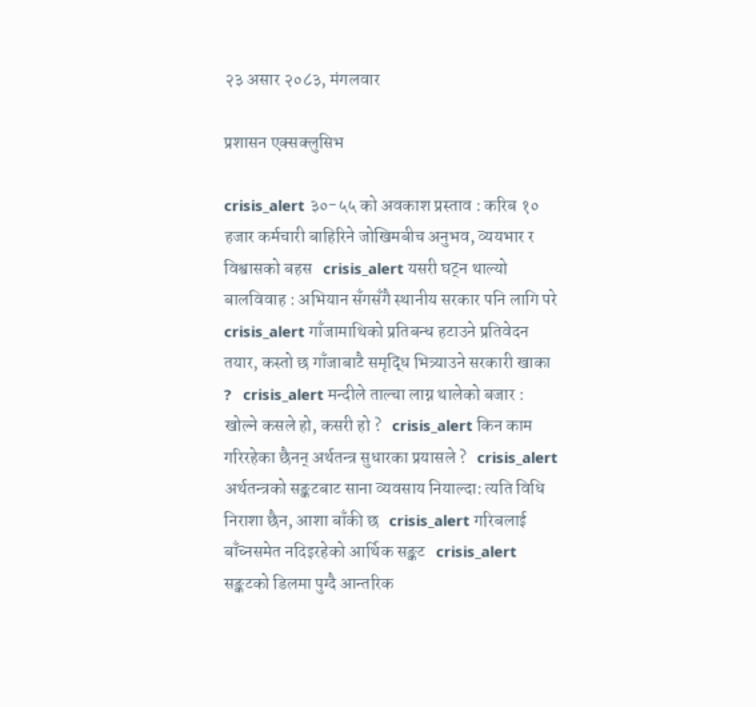२३ असार २०८३, मंगलवार

प्रशासन एक्सक्लुसिभ

crisis_alert ३०-५५ को अवकाश प्रस्ताव : करिब १० हजार कर्मचारी बाहिरिने जोखिमबीच अनुभव, व्ययभार र विश्वासको बहस   crisis_alert यसरी घट्न थाल्यो बालविवाह : अभियान सँगसँगै स्थानीय सरकार पनि लागि परे     crisis_alert गाँजामाथिको प्रतिबन्ध हटाउने प्रतिवेदन तयार, कस्तो छ गाँजाबाटै समृद्धि भित्र्याउने सरकारी खाका ?   crisis_alert मन्दीले ताल्चा लाग्न थालेको बजार : खोल्ने कसले हो, कसरी हो ?   crisis_alert किन काम गरिरहेका छैनन् अर्थतन्त्र सुधारका प्रयासले ?   crisis_alert अर्थतन्त्रको सङ्कटबाट साना व्यवसाय नियाल्दा: त्यति विधि निराशा छैन, आशा बाँकी छ   crisis_alert गरिबलाई बाँच्नसमेत नदिइरहेको आर्थिक सङ्कट   crisis_alert सङ्कटको डिलमा पुग्दै आन्तरिक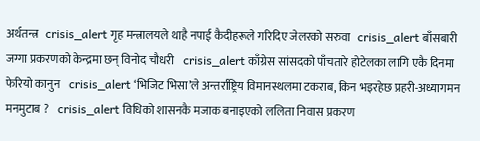अर्थतन्त्र   crisis_alert गृह मन्त्रालयले थाहै नपाई कैदीहरूले गरिदिए जेलरको सरुवा   crisis_alert बाँसबारी जग्गा प्रकरणको केन्द्रमा छन् विनोद चौधरी    crisis_alert काँग्रेस सांसदको पाँचतारे होटेलका लागि एकै दिनमा फेरियो कानुन    crisis_alert ‘भिजिट भिसा’ले अन्तर्राष्ट्रिय विमानस्थलमा टकराब, किन भइरहेछ प्रहरी-अध्यागमन मनमुटाब ?    crisis_alert विधिको शासनकै मजाक बनाइएको ललिता निवास प्रकरण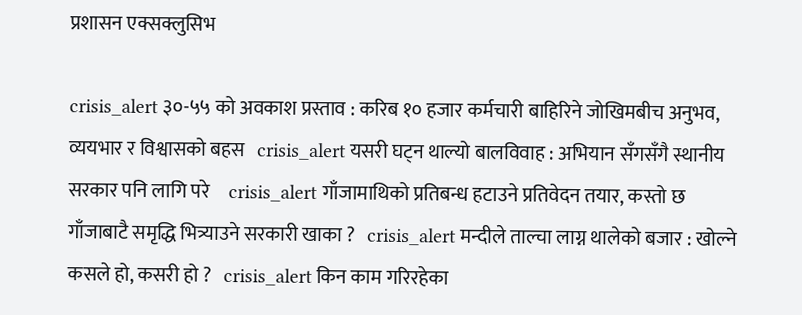प्रशासन एक्सक्लुसिभ

crisis_alert ३०-५५ को अवकाश प्रस्ताव : करिब १० हजार कर्मचारी बाहिरिने जोखिमबीच अनुभव, व्ययभार र विश्वासको बहस   crisis_alert यसरी घट्न थाल्यो बालविवाह : अभियान सँगसँगै स्थानीय सरकार पनि लागि परे     crisis_alert गाँजामाथिको प्रतिबन्ध हटाउने प्रतिवेदन तयार, कस्तो छ गाँजाबाटै समृद्धि भित्र्याउने सरकारी खाका ?   crisis_alert मन्दीले ताल्चा लाग्न थालेको बजार : खोल्ने कसले हो, कसरी हो ?   crisis_alert किन काम गरिरहेका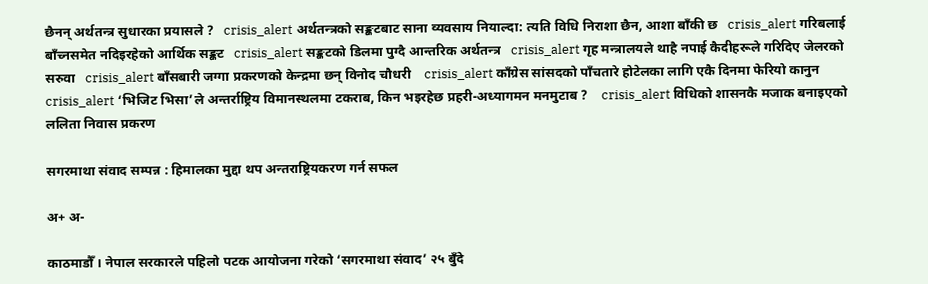छैनन् अर्थतन्त्र सुधारका प्रयासले ?   crisis_alert अर्थतन्त्रको सङ्कटबाट साना व्यवसाय नियाल्दा: त्यति विधि निराशा छैन, आशा बाँकी छ   crisis_alert गरिबलाई बाँच्नसमेत नदिइरहेको आर्थिक सङ्कट   crisis_alert सङ्कटको डिलमा पुग्दै आन्तरिक अर्थतन्त्र   crisis_alert गृह मन्त्रालयले थाहै नपाई कैदीहरूले गरिदिए जेलरको सरुवा   crisis_alert बाँसबारी जग्गा प्रकरणको केन्द्रमा छन् विनोद चौधरी    crisis_alert काँग्रेस सांसदको पाँचतारे होटेलका लागि एकै दिनमा फेरियो कानुन    crisis_alert ‘भिजिट भिसा’ले अन्तर्राष्ट्रिय विमानस्थलमा टकराब, किन भइरहेछ प्रहरी-अध्यागमन मनमुटाब ?    crisis_alert विधिको शासनकै मजाक बनाइएको ललिता निवास प्रकरण

सगरमाथा संवाद सम्पन्न : हिमालका मुद्दा थप अन्तराष्ट्रियकरण गर्न सफल

अ+ अ-

काठमाडौँ । नेपाल सरकारले पहिलो पटक आयोजना गरेको ‘सगरमाथा संवाद’ २५ बुँदे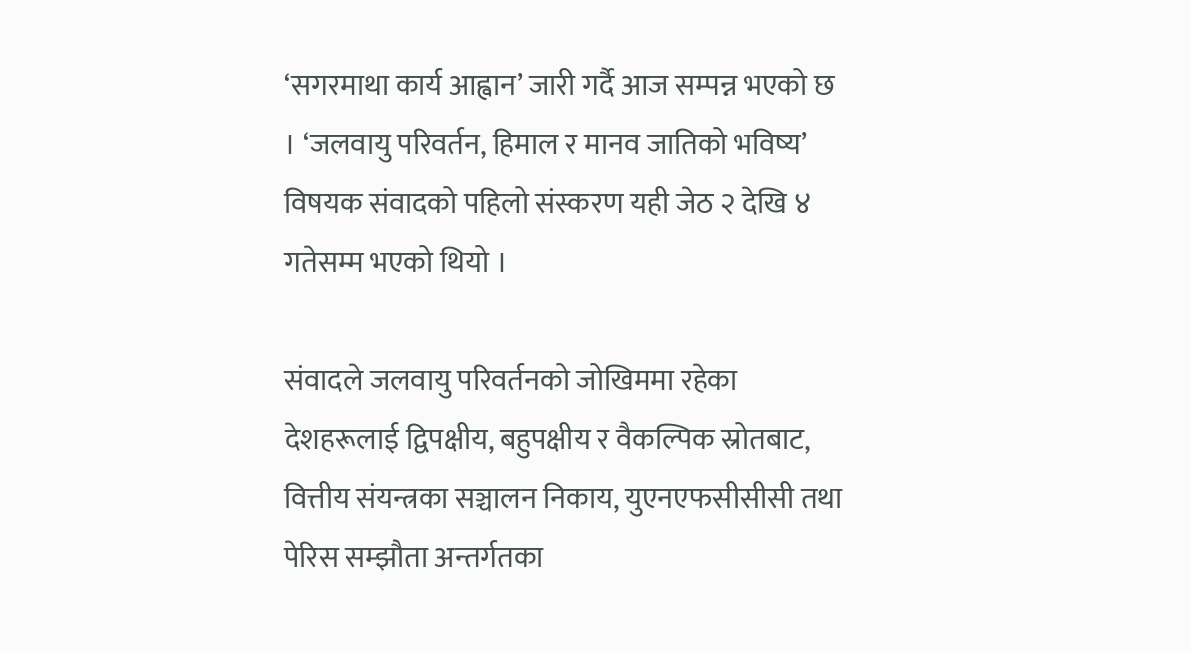‘सगरमाथा कार्य आह्वान’ जारी गर्दै आज सम्पन्न भएको छ । ‘जलवायु परिवर्तन, हिमाल र मानव जातिको भविष्य’ विषयक संवादको पहिलो संस्करण यही जेठ २ देखि ४ गतेसम्म भएको थियो ।

संवादले जलवायु परिवर्तनको जोखिममा रहेका देशहरूलाई द्विपक्षीय, बहुपक्षीय र वैकल्पिक स्रोतबाट, वित्तीय संयन्त्रका सञ्चालन निकाय, युएनएफसीसीसी तथा पेरिस सम्झौता अन्तर्गतका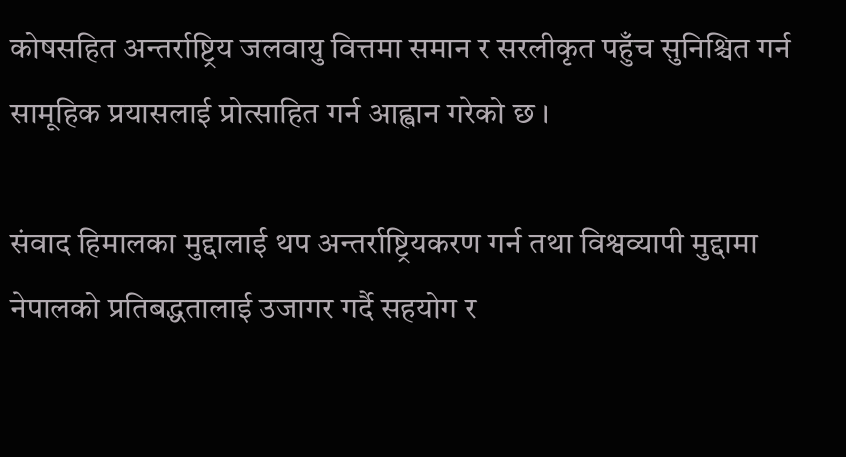कोषसहित अन्तर्राष्ट्रिय जलवायु वित्तमा समान र सरलीकृत पहुँच सुनिश्चित गर्न सामूहिक प्रयासलाई प्रोत्साहित गर्न आह्वान गरेको छ ।

संवाद हिमालका मुद्दालाई थप अन्तर्राष्ट्रियकरण गर्न तथा विश्वव्यापी मुद्दामा नेपालको प्रतिबद्धतालाई उजागर गर्दै सहयोग र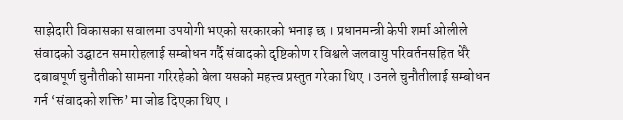साझेदारी विकासका सवालमा उपयोगी भएको सरकारको भनाइ छ । प्रधानमन्त्री केपी शर्मा ओलीले संवादको उद्घाटन समारोहलाई सम्बोधन गर्दै संवादको दृष्टिकोण र विश्वले जलवायु परिवर्तनसहित धेरै दबाबपूर्ण चुनौतीको सामना गरिरहेको बेला यसको महत्त्व प्रस्तुत गरेका थिए । उनले चुनौतीलाई सम्बोधन गर्न ‘संवादको शक्ति’ मा जोड दिएका थिए ।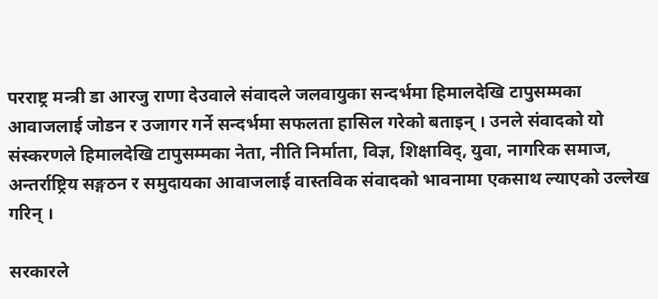परराष्ट्र मन्त्री डा आरजु राणा देउवाले संवादले जलवायुका सन्दर्भमा हिमालदेखि टापुसम्मका आवाजलाई जोडन र उजागर गर्ने सन्दर्भमा सफलता हासिल गरेको बताइन् । उनले संवादको यो संस्करणले हिमालदेखि टापुसम्मका नेता, नीति निर्माता, विज्ञ, शिक्षाविद्, युवा, नागरिक समाज, अन्तर्राष्ट्रिय सङ्गठन र समुदायका आवाजलाई वास्तविक संवादको भावनामा एकसाथ ल्याएको उल्लेख गरिन् ।

सरकारले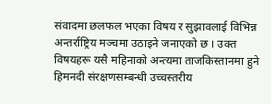संवादमा छलफल भएका विषय र सुझावलाई विभिन्न अन्तर्राष्ट्रिय मञ्चमा उठाइने जनाएको छ । उक्त विषयहरू यसै महिनाको अन्त्यमा ताजकिस्तानमा हुने हिमनदी संरक्षणसम्बन्धी उच्चस्तरीय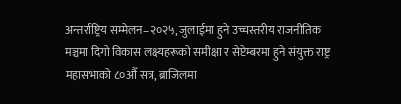अन्तर्राष्ट्रिय सम्मेलन–२०२५, जुलाईमा हुने उच्चस्तरीय राजनीतिक मञ्चमा दिगो विकास लक्ष्यहरूको समीक्षा र सेप्टेम्बरमा हुने संयुक्त राष्ट्र महासभाको ८०औँ सत्र, ब्राजिलमा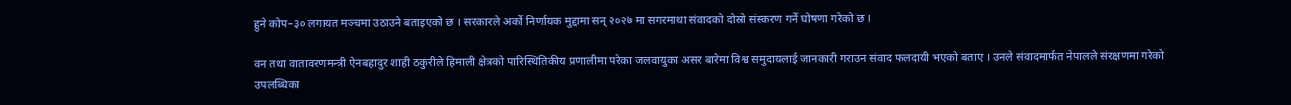हुने कोप–३० लगायत मञ्चमा उठाउने बताइएको छ । सरकारले अर्को निर्णायक मुद्दामा सन् २०२७ मा सगरमाथा संवादको दोस्रो संस्करण गर्ने घोषणा गरेको छ ।

वन तथा वातावरणमन्त्री ऐनबहादुर शाही ठकुरीले हिमाली क्षेत्रको पारिस्थितिकीय प्रणालीमा परेका जलवायुका असर बारेमा विश्व समुदायलाई जानकारी गराउन संवाद फलदायी भएको बताए । उनले संवादमार्फत नेपालले संरक्षणमा गरेको उपलब्धिका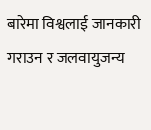बारेमा विश्वलाई जानकारी गराउन र जलवायुजन्य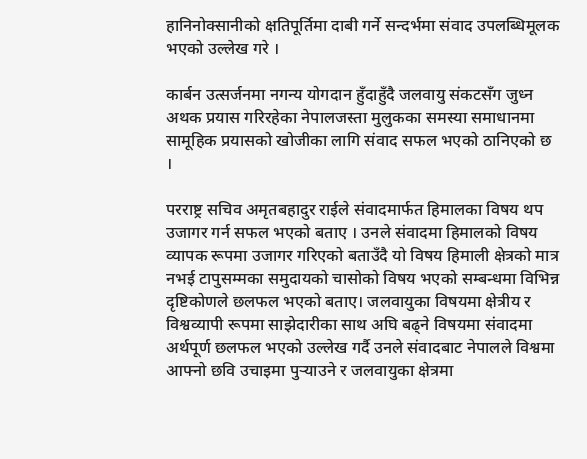हानिनोक्सानीको क्षतिपूर्तिमा दाबी गर्ने सन्दर्भमा संवाद उपलब्धिमूलक भएको उल्लेख गरे ।

कार्बन उत्सर्जनमा नगन्य योगदान हुँदाहुँदै जलवायु संकटसँग जुध्न अथक प्रयास गरिरहेका नेपालजस्ता मुलुकका समस्या समाधानमा सामूहिक प्रयासको खोजीका लागि संवाद सफल भएको ठानिएको छ ।

परराष्ट्र सचिव अमृतबहादुर राईले संवादमार्फत हिमालका विषय थप उजागर गर्न सफल भएको बताए । उनले संवादमा हिमालको विषय व्यापक रूपमा उजागर गरिएको बताउँदै यो विषय हिमाली क्षेत्रको मात्र नभई टापुसम्मका समुदायको चासोको विषय भएको सम्बन्धमा विभिन्न दृष्टिकोणले छलफल भएको बताए। जलवायुका विषयमा क्षेत्रीय र विश्वव्यापी रूपमा साझेदारीका साथ अघि बढ्ने विषयमा संवादमा अर्थपूर्ण छलफल भएको उल्लेख गर्दै उनले संवादबाट नेपालले विश्वमा आफ्नो छवि उचाइमा पुर्‍याउने र जलवायुका क्षेत्रमा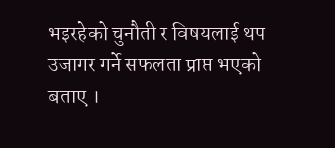भइरहेको चुनौती र विषयलाई थप उजागर गर्ने सफलता प्राप्त भएको बताए ।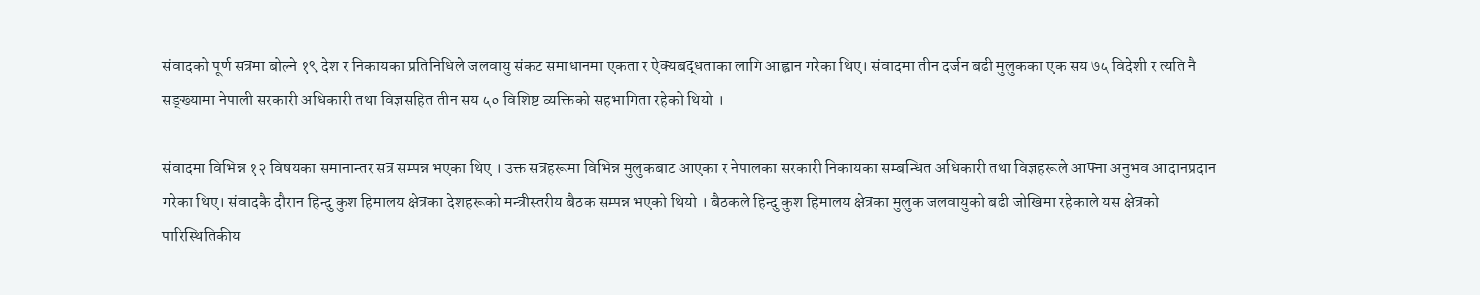संवादको पूर्ण सत्रमा बोल्ने १९ देश र निकायका प्रतिनिधिले जलवायु संकट समाधानमा एकता र ऐक्यबद्धताका लागि आह्वान गरेका थिए। संवादमा तीन दर्जन बढी मुलुकका एक सय ७५ विदेशी र त्यति नै सङ्ख्यामा नेपाली सरकारी अधिकारी तथा विज्ञसहित तीन सय ५० विशिष्ट व्यक्तिको सहभागिता रहेको थियो ।

संवादमा विभिन्न १२ विषयका समानान्तर सत्र सम्पन्न भएका थिए । उक्त सत्रहरूमा विभिन्न मुलुकबाट आएका र नेपालका सरकारी निकायका सम्बन्धित अधिकारी तथा विज्ञहरूले आफ्ना अनुभव आदानप्रदान गरेका थिए। संवादकै दौरान हिन्दु कुश हिमालय क्षेत्रका देशहरूको मन्त्रीस्तरीय बैठक सम्पन्न भएको थियो । बैठकले हिन्दु कुश हिमालय क्षेत्रका मुलुक जलवायुको बढी जोखिमा रहेकाले यस क्षेत्रको पारिस्थितिकीय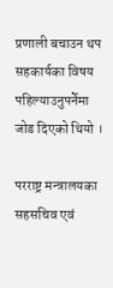प्रणाली बचाउन थप सहकार्यका विषय पहिल्याउनुपर्नेमा जोड दिएको थियो ।

परराष्ट्र मन्त्रालयका सहसचिव एवं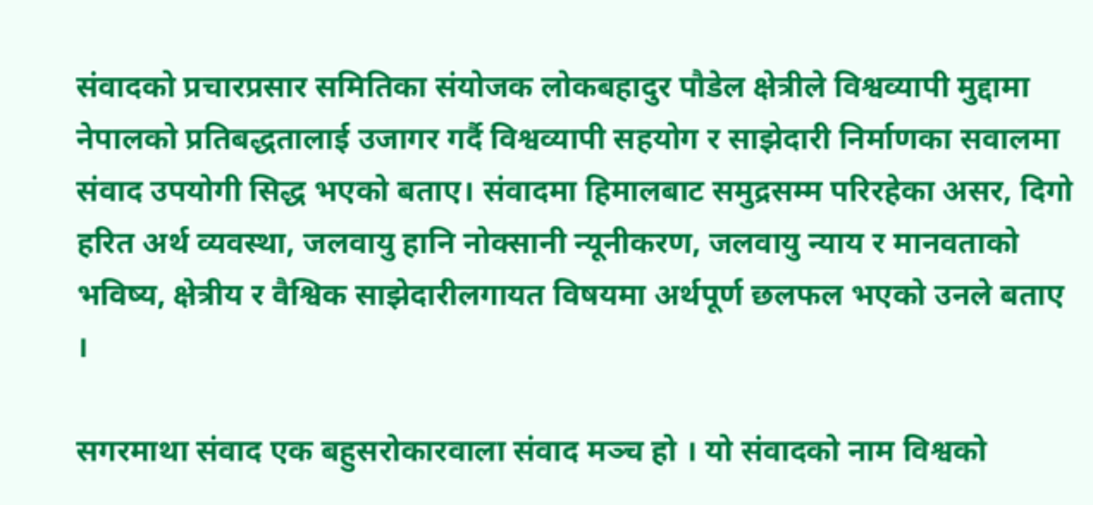संवादको प्रचारप्रसार समितिका संयोजक लोकबहादुर पौडेल क्षेत्रीले विश्वव्यापी मुद्दामा नेपालको प्रतिबद्धतालाई उजागर गर्दै विश्वव्यापी सहयोग र साझेदारी निर्माणका सवालमा संवाद उपयोगी सिद्ध भएको बताए। संवादमा हिमालबाट समुद्रसम्म परिरहेका असर, दिगो हरित अर्थ व्यवस्था, जलवायु हानि नोक्सानी न्यूनीकरण, जलवायु न्याय र मानवताको भविष्य, क्षेत्रीय र वैश्विक साझेदारीलगायत विषयमा अर्थपूर्ण छलफल भएको उनले बताए ।

सगरमाथा संवाद एक बहुसरोकारवाला संवाद मञ्च हो । यो संवादको नाम विश्वको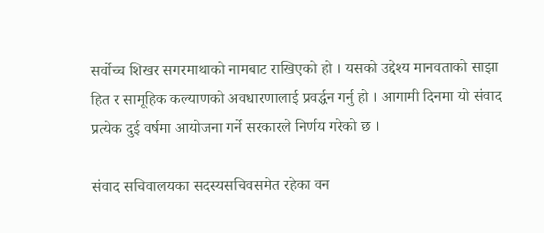सर्वोच्च शिखर सगरमाथाको नामबाट राखिएको हो । यसको उद्देश्य मानवताको साझा हित र सामूहिक कल्याणको अवधारणालाई प्रवर्द्धन गर्नु हो । आगामी दिनमा यो संवाद प्रत्येक दुई वर्षमा आयोजना गर्ने सरकारले निर्णय गरेको छ ।

संवाद सचिवालयका सदस्यसचिवसमेत रहेका वन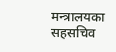मन्त्रालयका सहसचिव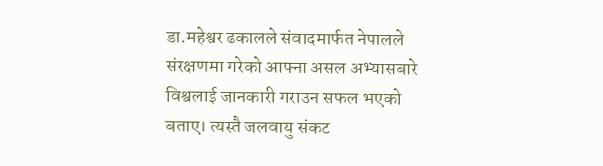डा.महेश्वर ढकालले संवादमार्फत नेपालले संरक्षणमा गरेको आफ्ना असल अभ्यासबारे विश्वलाई जानकारी गराउन सफल भएको बताए। त्यस्तै जलवायु संकट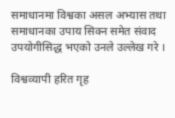समाधानमा विश्वका असल अभ्यास तथा समाधानका उपाय सिक्न समेत संवाद उपयोगीसिद्ध भएको उनले उल्लेख गरे ।

विश्वव्यापी हरित गृह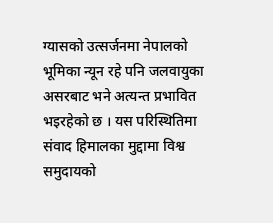ग्यासको उत्सर्जनमा नेपालको भूमिका न्यून रहे पनि जलवायुका असरबाट भने अत्यन्त प्रभावित भइरहेको छ । यस परिस्थितिमा संवाद हिमालका मुद्दामा विश्व समुदायको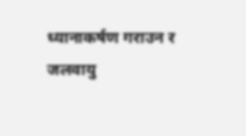ध्यानाकर्षण गराउन र जलवायु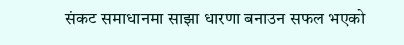संकट समाधानमा साझा धारणा बनाउन सफल भएको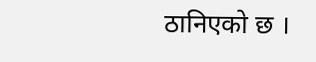ठानिएको छ ।